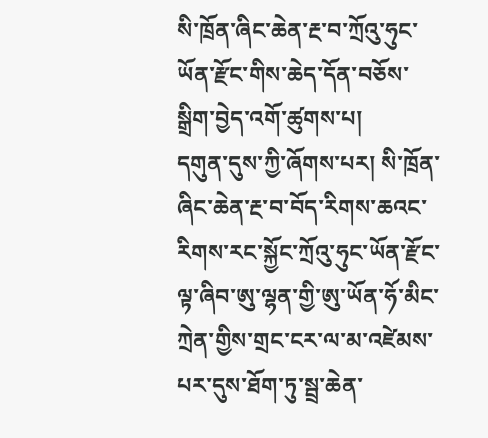སི་ཁྲོན་ཞིང་ཆེན་རྔ་བ་ཀྲོའུ་ཧུང་ཡོན་རྫོང་གིས་ཆེད་དོན་བཅོས་སྒྲིག་བྱེད་འགོ་ཚུགས་པ།
དགུན་དུས་ཀྱི་ཞོགས་པར། སི་ཁྲོན་ཞིང་ཆེན་རྔ་བ་བོད་རིགས་ཆའང་རིགས་རང་སྐྱོང་ཀྲོའུ་ཧུང་ཡོན་རྫོང་ལྟ་ཞིབ་ཨུ་ལྷན་གྱི་ཨུ་ཡོན་ཧོ་མིང་ཀྲེན་གྱིས་གྲང་ངར་ལ་མ་འཛེམས་པར་དུས་ཐོག་ཏུ་སྦྲ་ཆེན་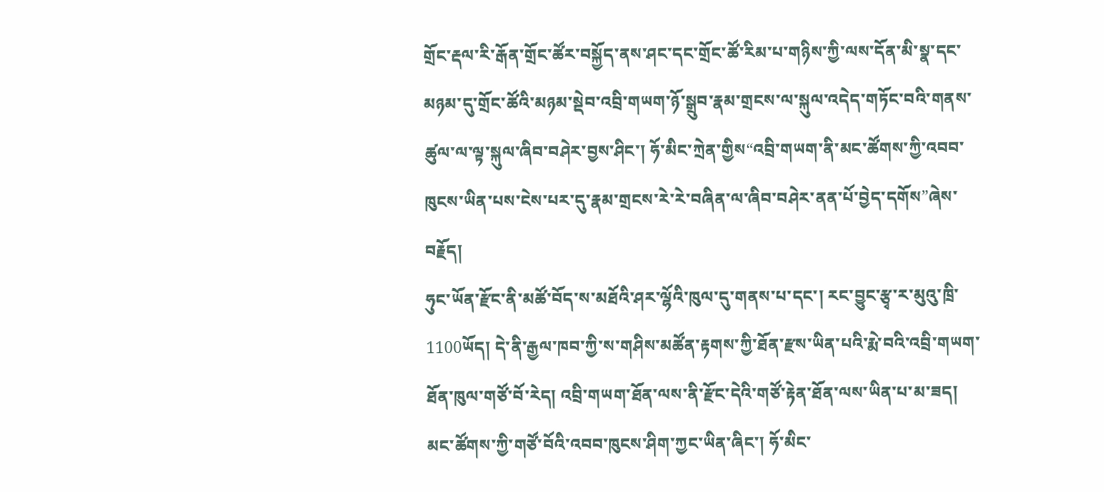གྲོང་རྡལ་རི་རྒོན་གྲོང་ཚོར་བསྐྱོད་ནས་ཤང་དང་གྲོང་ཚོ་རིམ་པ་གཉིས་ཀྱི་ལས་དོན་མི་སྣ་དང་མཉམ་དུ་གྲོང་ཚོའི་མཉམ་སྡེབ་འབྲི་གཡག་ཉོ་སྒྲུབ་རྣམ་གྲངས་ལ་སྐུལ་འདེད་གཏོང་བའི་གནས་ཚུལ་ལ་ལྟ་སྐུལ་ཞིབ་བཤེར་བྱས་ཤིང་། ཧོ་མིང་ཀྲེན་གྱིས“འབྲི་གཡག་ནི་མང་ཚོགས་ཀྱི་འབབ་ཁུངས་ཡིན་པས་ངེས་པར་དུ་རྣམ་གྲངས་རེ་རེ་བཞིན་ལ་ཞིབ་བཤེར་ནན་པོ་བྱེད་དགོས”ཞེས་བརྗོད།
ཧུང་ཡོན་རྫོང་ནི་མཚོ་བོད་ས་མཐོའི་ཤར་ལྷོའི་ཁུལ་དུ་གནས་པ་དང་། རང་བྱུང་རྩྭ་ར་མུའུ་ཁྲི་1100ཡོད། དེ་ནི་རྒྱལ་ཁབ་ཀྱི་ས་གཤིས་མཚོན་རྟགས་ཀྱི་ཐོན་རྫས་ཡིན་པའི་རྨེ་བའི་འབྲི་གཡག་ཐོན་ཁུལ་གཙོ་བོ་རེད། འབྲི་གཡག་ཐོན་ལས་ནི་རྫོང་དེའི་གཙོ་རྟེན་ཐོན་ལས་ཡིན་པ་མ་ཟད། མང་ཚོགས་ཀྱི་གཙོ་བོའི་འབབ་ཁུངས་ཤིག་ཀྱང་ཡིན་ཞིང་། ཧོ་མིང་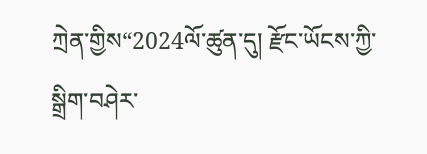ཀྲེན་གྱིས“2024ལོ་ཚུན་དུ། རྫོང་ཡོངས་ཀྱི་སྒྲིག་བཤེར་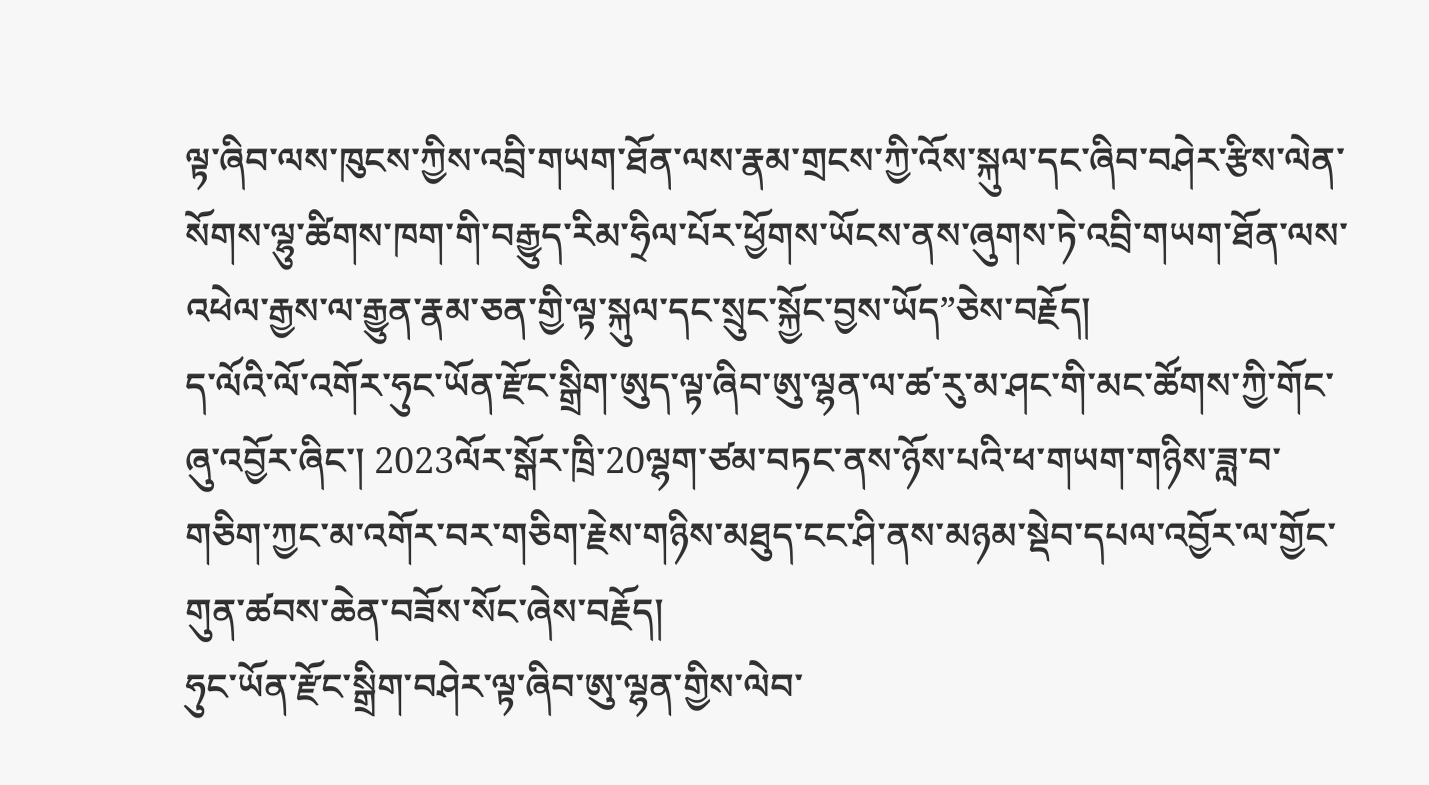ལྟ་ཞིབ་ལས་ཁུངས་ཀྱིས་འབྲི་གཡག་ཐོན་ལས་རྣམ་གྲངས་ཀྱི་འོས་སྐུལ་དང་ཞིབ་བཤེར་རྩིས་ལེན་སོགས་ལྷུ་ཚིགས་ཁག་གི་བརྒྱུད་རིམ་ཧྲིལ་པོར་ཕྱོགས་ཡོངས་ནས་ཞུགས་ཏེ་འབྲི་གཡག་ཐོན་ལས་འཕེལ་རྒྱས་ལ་རྒྱུན་རྣམ་ཅན་གྱི་ལྟ་སྐུལ་དང་སྲུང་སྐྱོང་བྱས་ཡོད”ཅེས་བརྗོད།
ད་ལོའི་ལོ་འགོར་ཧུང་ཡོན་རྫོང་སྒྲིག་ཨུད་ལྟ་ཞིབ་ཨུ་ལྷན་ལ་ཚ་རུ་མ་ཤང་གི་མང་ཚོགས་ཀྱི་གོང་ཞུ་འབྱོར་ཞིང་། 2023ལོར་སྒོར་ཁྲི་20ལྷག་ཙམ་བཏང་ནས་ཉོས་པའི་ཕ་གཡག་གཉིས་ཟླ་བ་གཅིག་ཀྱང་མ་འགོར་བར་གཅིག་རྗེས་གཉིས་མཐུད་ངང་ཤི་ནས་མཉམ་སྡེབ་དཔལ་འབྱོར་ལ་གྱོང་གུན་ཚབས་ཆེན་བཟོས་སོང་ཞེས་བརྗོད།
ཧུང་ཡོན་རྫོང་སྒྲིག་བཤེར་ལྟ་ཞིབ་ཨུ་ལྷན་གྱིས་ལེབ་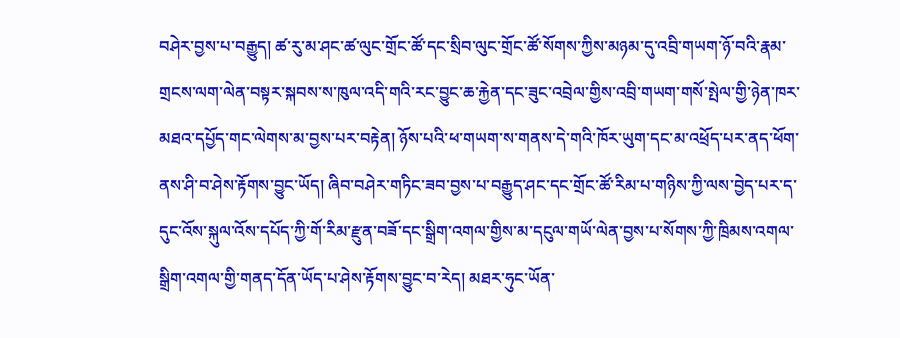བཤེར་བྱས་པ་བརྒྱུད། ཚ་རུ་མ་ཤང་ཚ་ལུང་གྲོང་ཚོ་དང་སྲིབ་ལུང་གྲོང་ཚོ་སོགས་ཀྱིས་མཉམ་དུ་འབྲི་གཡག་ཉོ་བའི་རྣམ་གྲངས་ལག་ལེན་བསྟར་སྐབས་ས་ཁུལ་འདི་གའི་རང་བྱུང་ཆ་རྐྱེན་དང་ཟུང་འབྲེལ་གྱིས་འབྲི་གཡག་གསོ་སྤེལ་གྱི་ཉེན་ཁར་མཐའ་དཔྱོད་གང་ལེགས་མ་བྱས་པར་བརྟེན། ཉོས་པའི་ཕ་གཡག་ས་གནས་དེ་གའི་ཁོར་ཡུག་དང་མ་འཕྲོད་པར་ནད་ཕོག་ནས་ཤི་བ་ཤེས་རྟོགས་བྱུང་ཡོད། ཞིབ་བཤེར་གཏིང་ཟབ་བྱས་པ་བརྒྱུད་ཤང་དང་གྲོང་ཚོ་རིམ་པ་གཉིས་ཀྱི་ལས་བྱེད་པར་ད་དུང་འོས་སྐུལ་འོས་དཔོད་ཀྱི་གོ་རིམ་རྫུན་བཟོ་དང་སྒྲིག་འགལ་གྱིས་མ་དངུལ་གཡོ་ལེན་བྱས་པ་སོགས་ཀྱི་ཁྲིམས་འགལ་སྒྲིག་འགལ་གྱི་གནད་དོན་ཡོད་པ་ཤེས་རྟོགས་བྱུང་བ་རེད། མཐར་ཧུང་ཡོན་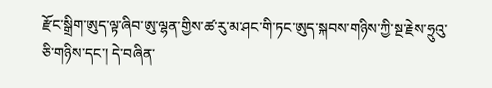རྫོང་སྒྲིག་ཨུད་ལྟ་ཞིབ་ཨུ་ལྷན་གྱིས་ཚ་རུ་མ་ཤང་གི་ཏང་ཨུད་སྐབས་གཉིས་ཀྱི་སྔ་རྗེས་ཧྲུའུ་ཅི་གཉིས་དང་། དེ་བཞིན་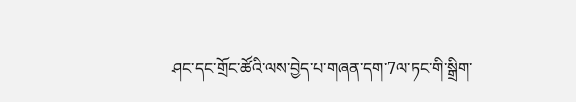ཤང་དང་གྲོང་ཚོའི་ལས་བྱེད་པ་གཞན་དག་7ལ་ཏང་གི་སྒྲིག་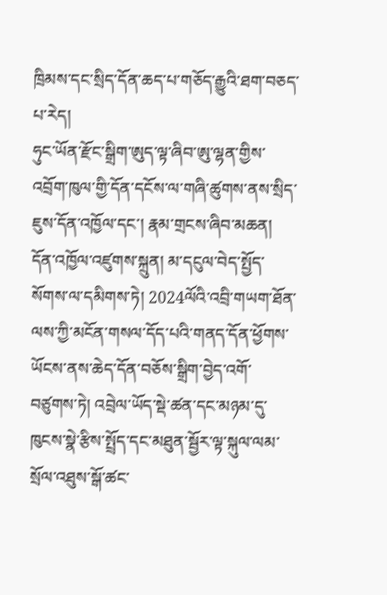ཁྲིམས་དང་སྲིད་དོན་ཆད་པ་གཅོད་རྒྱུའི་ཐག་བཅད་པ་རེད།
ཧུང་ཡོན་རྫོང་སྒྲིག་ཨུད་ལྟ་ཞིབ་ཨུ་ལྷན་གྱིས་འབྲོག་ཁུལ་གྱི་དོན་དངོས་ལ་གཞི་ཚུགས་ནས་སྲིད་ཇུས་དོན་འཁྱོལ་དང་། རྣམ་གྲངས་ཞིབ་མཆན། དོན་འཁྱོལ་འཛུགས་སྐྲུན། མ་དངུལ་བེད་སྤྱོད་སོགས་ལ་དམིགས་ཏེ། 2024ལོའི་འབྲི་གཡག་ཐོན་ལས་ཀྱི་མངོན་གསལ་དོད་པའི་གནད་དོན་ཕྱོགས་ཡོངས་ནས་ཆེད་དོན་བཅོས་སྒྲིག་བྱེད་འགོ་བཙུགས་ཏེ། འབྲེལ་ཡོད་སྡེ་ཚན་དང་མཉམ་དུ་ཁུངས་སྣེ་རྩིས་སྤྲོད་དང་མཐུན་སྦྱོར་ལྟ་སྐུལ་ལམ་སྲོལ་འཐུས་སྒོ་ཚང་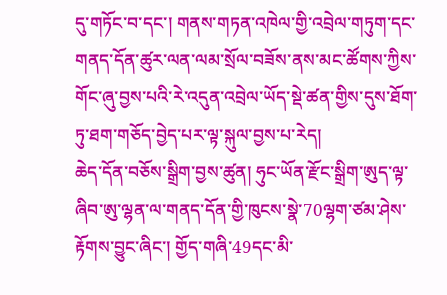དུ་གཏོང་བ་དང་། གནས་གཏན་འཁེལ་གྱི་འབྲེལ་གཏུག་དང་གནད་དོན་ཚུར་ལན་ལམ་སྲོལ་བཟོས་ནས་མང་ཚོགས་ཀྱིས་གོང་ཞུ་བྱས་པའི་རེ་འདུན་འབྲེལ་ཡོད་སྡེ་ཚན་གྱིས་དུས་ཐོག་ཏུ་ཐག་གཅོད་བྱེད་པར་ལྟ་སྐུལ་བྱས་པ་རེད།
ཆེད་དོན་བཅོས་སྒྲིག་བྱས་ཚུན། ཧུང་ཡོན་རྫོང་སྒྲིག་ཨུད་ལྟ་ཞིབ་ཨུ་ལྷན་ལ་གནད་དོན་གྱི་ཁུངས་སྣེ་70ལྷག་ཙམ་ཤེས་རྟོགས་བྱུང་ཞིང་། གྱོད་གཞི་49དང་མི་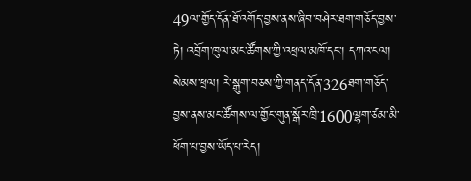49ལ་གྱོད་དོན་ཐོ་འགོད་བྱས་ནས་ཞིབ་བཤེར་ཐག་གཅོད་བྱས་ཏེ། འབྲོག་ཁུལ་མང་ཚོགས་ཀྱི་འཕྲལ་མཁོ་དང་། དཀའ་ངལ། སེམས་ཕྲལ། རེ་སྒུག་བཅས་ཀྱི་གནད་དོན་326ཐག་གཅོད་བྱས་ནས་མང་ཚོགས་ལ་གྱོང་གུན་སྒོར་ཁྲི་1600ལྷག་ཙམ་མི་ཕོག་པ་བྱས་ཡོད་པ་རེད།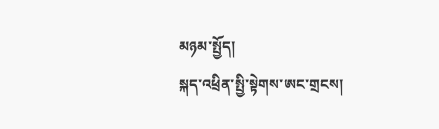མཉམ་སྤྱོད།
སྐད་འཕྲིན་སྤྱི་སྟེགས་ཨང་གྲངས།